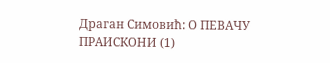Драган Симовић: О ПЕВАЧУ ПРАИСКОНИ (1)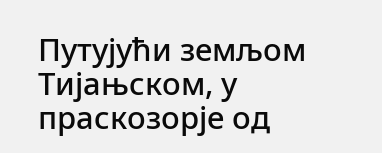Путујући земљом Тијањском, у праскозорје од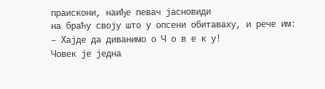праискони, наиђе певач јасновиди
на браћу своју што у опсени обитаваху, и рече им:
– Хајде да диванимо о Ч о в е к у!
Човек је једна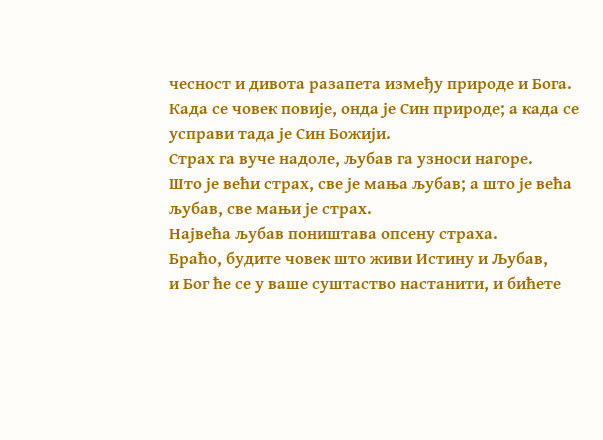чесност и дивота разапета између природе и Бога.
Када се човек повије, онда је Син природе; а када се усправи тада је Син Божији.
Страх га вуче надоле, љубав га узноси нагоре.
Што је већи страх, све је мања љубав; а што је већа љубав, све мањи је страх.
Највећа љубав поништава опсену страха.
Браћо, будите човек што живи Истину и Љубав,
и Бог ће се у ваше суштаство настанити, и бићете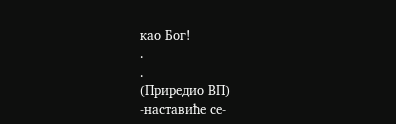као Бог!
.
.
(Приредио ВП)
-наставиће се-